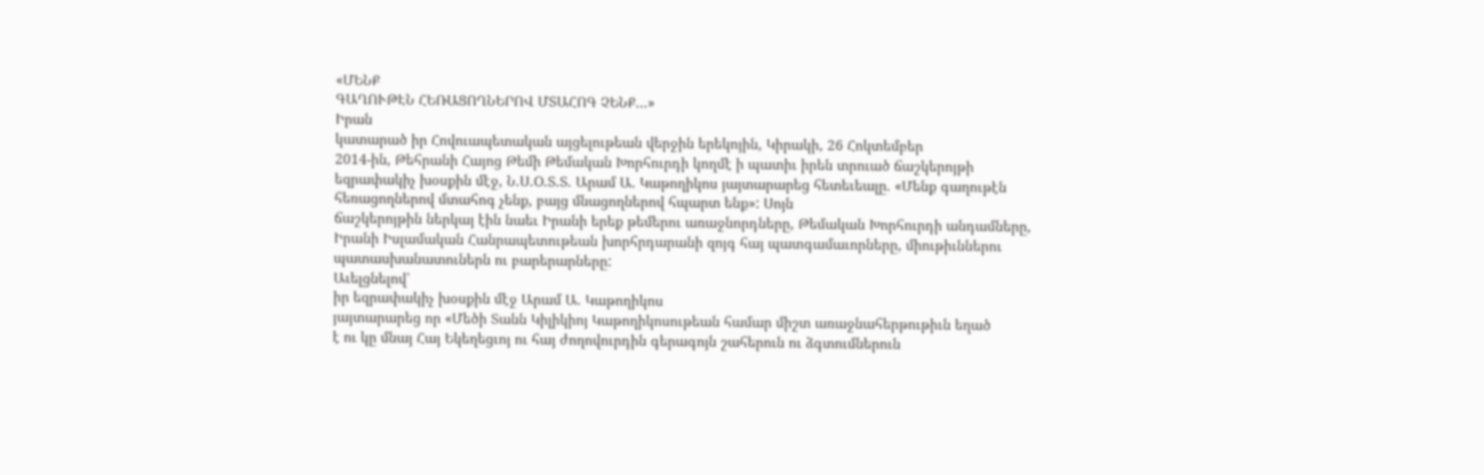«ՄԵՆՔ
ԳԱՂՈՒԹԷՆ ՀԵՌԱՑՈՂՆԵՐՈՎ ՄՏԱՀՈԳ ՉԵՆՔ...»
Իրան
կատարած իր Հովուապետական այցելութեան վերջին երեկոյին, Կիրակի, 26 Հոկտեմբեր
2014-ին, Թեհրանի Հայոց Թեմի Թեմական Խորհուրդի կողմէ ի պատիւ իրեն տրուած ճաշկերոյթի
եզրափակիչ խօսքին մէջ, Ն.Ս.Օ.Տ.Տ. Արամ Ա. Կաթողիկոս յայտարարեց հետեւեալը. «Մենք գաղութէն
հեռացողներով մտահոգ չենք, բայց մնացողներով հպարտ ենք»: Սոյն
ճաշկերոյթին ներկայ էին նաեւ Իրանի երեք թեմերու առաջնորդները, Թեմական Խորհուրդի անդամները,
Իրանի Իսլամական Հանրապետութեան խորհրդարանի զոյգ հայ պատգամաւորները, միութիւններու
պատասխանատուներն ու բարերարները:
Աւելցնելով՝
իր եզրափակիչ խօսքին մէջ Արամ Ա. Կաթողիկոս
յայտարարեց որ «Մեծի Տանն Կիլիկիոյ Կաթողիկոսութեան համար միշտ առաջնահերթութիւն եղած
է ու կը մնայ Հայ Եկեղեցւոյ ու հայ ժողովուրդին գերագոյն շահերուն ու ձգտումներուն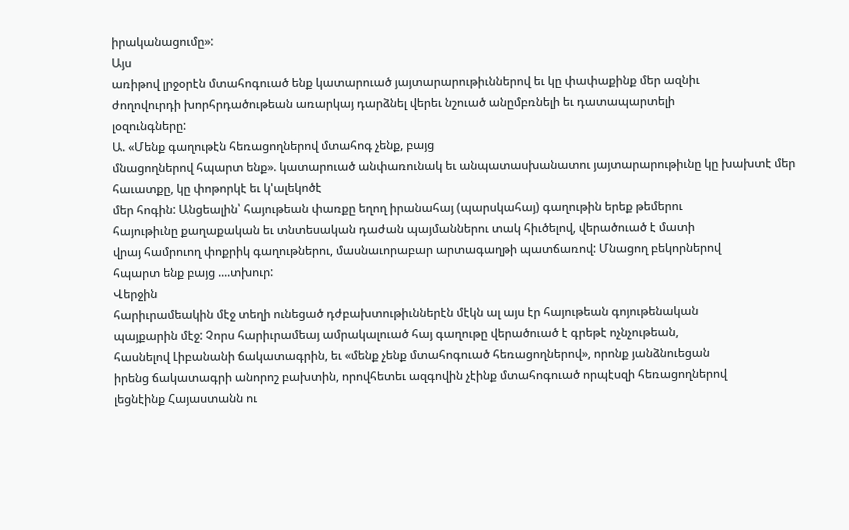իրականացումը»:
Այս
առիթով լրջօրէն մտահոգուած ենք կատարուած յայտարարութիւններով եւ կը փափաքինք մեր ազնիւ
ժողովուրդի խորհրդածութեան առարկայ դարձնել վերեւ նշուած անըմբռնելի եւ դատապարտելի
լօզունգները:
Ա. «Մենք գաղութէն հեռացողներով մտահոգ չենք, բայց
մնացողներով հպարտ ենք». կատարուած անփառունակ եւ անպատասխանատու յայտարարութիւնը կը խախտէ մեր հաւատքը, կը փոթորկէ եւ կ'ալեկոծէ
մեր հոգին: Անցեալին՝ հայութեան փառքը եղող իրանահայ (պարսկահայ) գաղութին երեք թեմերու
հայութիւնը քաղաքական եւ տնտեսական դաժան պայմաններու տակ հիւծելով, վերածուած է մատի
վրայ համրուող փոքրիկ գաղութներու, մասնաւորաբար արտագաղթի պատճառով: Մնացող բեկորներով
հպարտ ենք բայց ....տխուր:
Վերջին
հարիւրամեակին մէջ տեղի ունեցած դժբախտութիւններէն մէկն ալ այս էր հայութեան գոյութենական
պայքարին մէջ: Չորս հարիւրամեայ ամրակալուած հայ գաղութը վերածուած է գրեթէ ոչնչութեան,
հասնելով Լիբանանի ճակատագրին, եւ «մենք չենք մտահոգուած հեռացողներով», որոնք յանձնուեցան
իրենց ճակատագրի անորոշ բախտին, որովհետեւ ազգովին չէինք մտահոգուած որպէսզի հեռացողներով
լեցնէինք Հայաստանն ու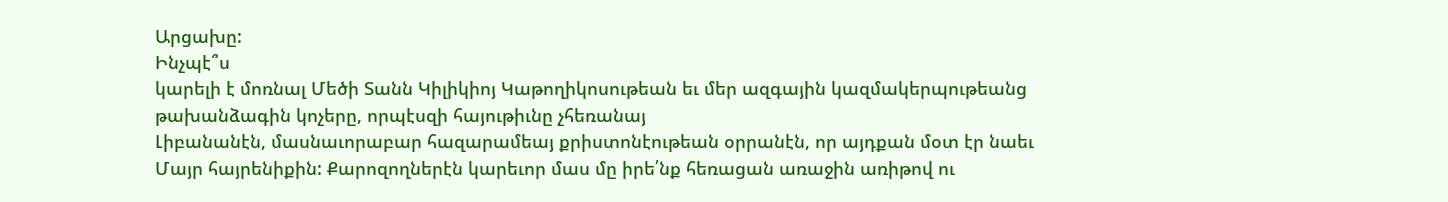Արցախը:
Ինչպէ՞ս
կարելի է մոռնալ Մեծի Տանն Կիլիկիոյ Կաթողիկոսութեան եւ մեր ազգային կազմակերպութեանց թախանձագին կոչերը, որպէսզի հայութիւնը չհեռանայ
Լիբանանէն, մասնաւորաբար հազարամեայ քրիստոնէութեան օրրանէն, որ այդքան մօտ էր նաեւ
Մայր հայրենիքին: Քարոզողներէն կարեւոր մաս մը իրե՛նք հեռացան առաջին առիթով ու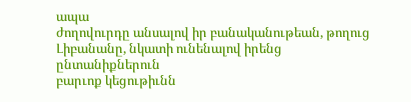ապա
ժողովուրդը անսալով իր բանականութեան, թողուց Լիբանանը, նկատի ունենալով իրենց ընտանիքներուն
բարւոք կեցութիւնն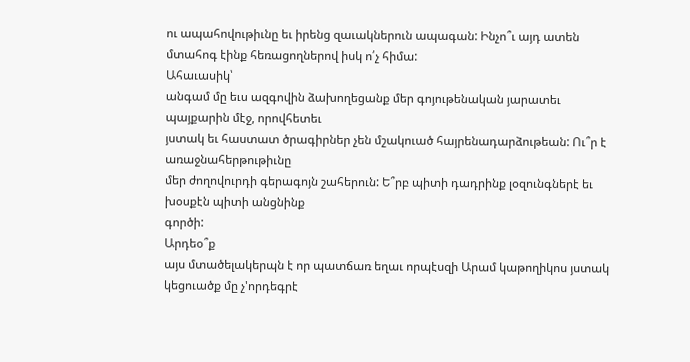ու ապահովութիւնը եւ իրենց զաւակներուն ապագան: Ինչո՞ւ այդ ատեն
մտահոգ էինք հեռացողներով իսկ ո՛չ հիմա:
Ահաւասիկ՝
անգամ մը եւս ազգովին ձախողեցանք մեր գոյութենական յարատեւ պայքարին մէջ, որովհետեւ
յստակ եւ հաստատ ծրագիրներ չեն մշակուած հայրենադարձութեան: Ու՞ր է առաջնահերթութիւնը
մեր ժողովուրդի գերագոյն շահերուն: Ե՞րբ պիտի դադրինք լօզունգներէ եւ խօսքէն պիտի անցնինք
գործի:
Արդեօ՞ք
այս մտածելակերպն է որ պատճառ եղաւ որպէսզի Արամ կաթողիկոս յստակ կեցուածք մը չ'որդեգրէ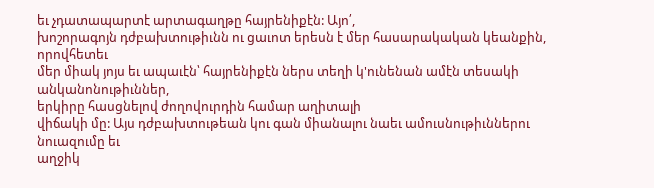եւ չդատապարտէ արտագաղթը հայրենիքէն: Այո՛,
խոշորագոյն դժբախտութիւնն ու ցաւոտ երեսն է մեր հասարակական կեանքին, որովհետեւ
մեր միակ յոյս եւ ապաւէն՝ հայրենիքէն ներս տեղի կ'ունենան ամէն տեսակի անկանոնութիւններ,
երկիրը հասցնելով ժողովուրդին համար աղիտալի
վիճակի մը: Այս դժբախտութեան կու գան միանալու նաեւ ամուսնութիւններու նուազումը եւ
աղջիկ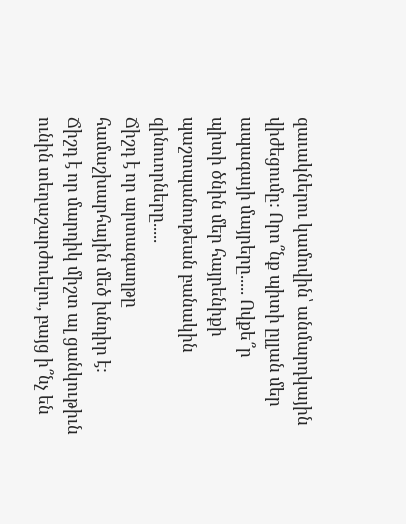զաւակներու կամովին՝ անմարդկային վիժեցումը: Որո՞նք պիտի ըլլան մեր ապագայի մայրերը..... Ովքե՞ր
պիտի ծնին մեր հայրենիքի պաշտպանութեան բանակին զինուորները.....
Ճիշդ է որ արտագաղթը համաշխարհային մեծ խնդիր է:
Ճիշդ է որ մարդիկ միշտ ալ ցանկութիւն ունին տեղաշարժուելու, բայց ի՞նչ են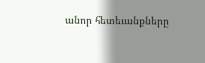անոր հետեւանքները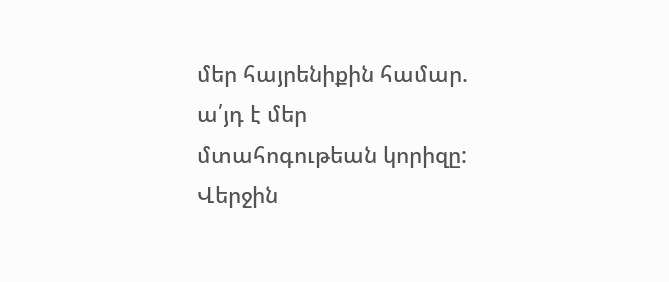մեր հայրենիքին համար. ա՛յդ է մեր մտահոգութեան կորիզը: Վերջին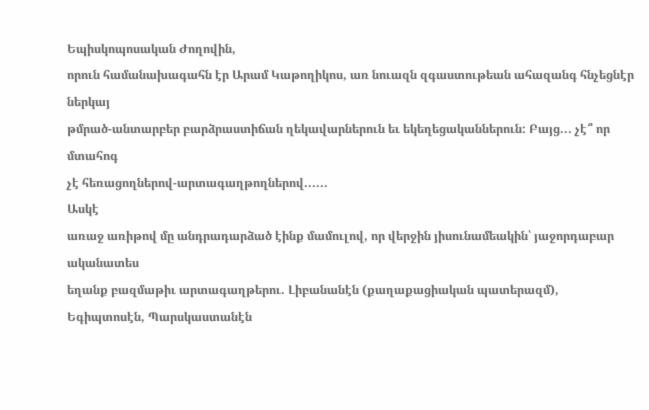Եպիսկոպոսական Ժողովին,
որուն համանախագահն էր Արամ Կաթողիկոս, առ նուազն զգաստութեան ահազանգ հնչեցնէր ներկայ
թմրած-անտարբեր բարձրաստիճան ղեկավարներուն եւ եկեղեցականներուն: Բայց... չէ՞ որ մտահոգ
չէ հեռացողներով-արտագաղթողներով......
Ասկէ
առաջ առիթով մը անդրադարձած էինք մամուլով, որ վերջին յիսունամեակին՝ յաջորդաբար ականատես
եղանք բազմաթիւ արտագաղթերու. Լիբանանէն (քաղաքացիական պատերազմ), Եգիպտոսէն, Պարսկաստանէն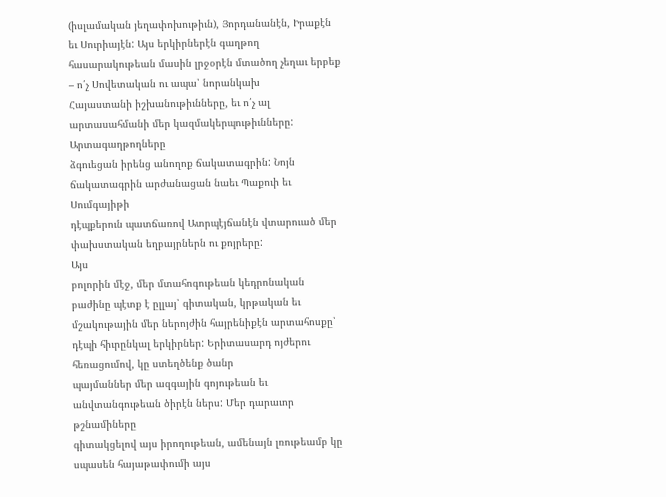(իսլամական յեղափոխութիւն), Յորդանանէն, Իրաքէն եւ Սուրիայէն: Այս երկիրներէն գաղթող
հասարակութեան մասին լրջօրէն մտածող չեղաւ երբեք – ո՛չ Սովետական ու ապա՝ նորանկախ
Հայաստանի իշխանութիւնները, եւ ո՛չ ալ արտասահմանի մեր կազմակերպութիւնները: Արտագաղթողները
ձգուեցան իրենց անողոք ճակատագրին: Նոյն ճակատագրին արժանացան նաեւ Պաքուի եւ Սումգայիթի
դէպքերուն պատճառով Ատրպէյճանէն վտարուած մեր փախստական եղբայրներն ու քոյրերը:
Այս
բոլորին մէջ, մեր մտահոգութեան կեդրոնական բաժինը պէտք է ըլլայ՝ գիտական, կրթական եւ
մշակութային մեր ներոյժին հայրենիքէն արտահոսքը՝ դէպի հիւրընկալ երկիրներ: Երիտասարդ ոյժերու հեռացումով, կը ստեղծենք ծանր
պայմաններ մեր ազգային գոյութեան եւ անվտանգութեան ծիրէն ներս: Մեր դարաւոր թշնամիները
գիտակցելով այս իրողութեան, ամենայն լռութեամբ կը սպասեն հայաթափումի այս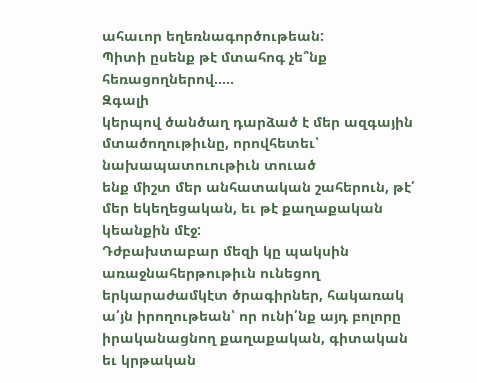ահաւոր եղեռնագործութեան:
Պիտի ըսենք թէ մտահոգ չե՞նք հեռացողներով.....
Զգալի
կերպով ծանծաղ դարձած է մեր ազգային մտածողութիւնը, որովհետեւ՝ նախապատուութիւն տուած
ենք միշտ մեր անհատական շահերուն, թէ՛ մեր եկեղեցական, եւ թէ քաղաքական կեանքին մէջ:
Դժբախտաբար մեզի կը պակսին առաջնահերթութիւն ունեցող երկարաժամկէտ ծրագիրներ, հակառակ
ա՛յն իրողութեան՝ որ ունի՛նք այդ բոլորը իրականացնող քաղաքական, գիտական եւ կրթական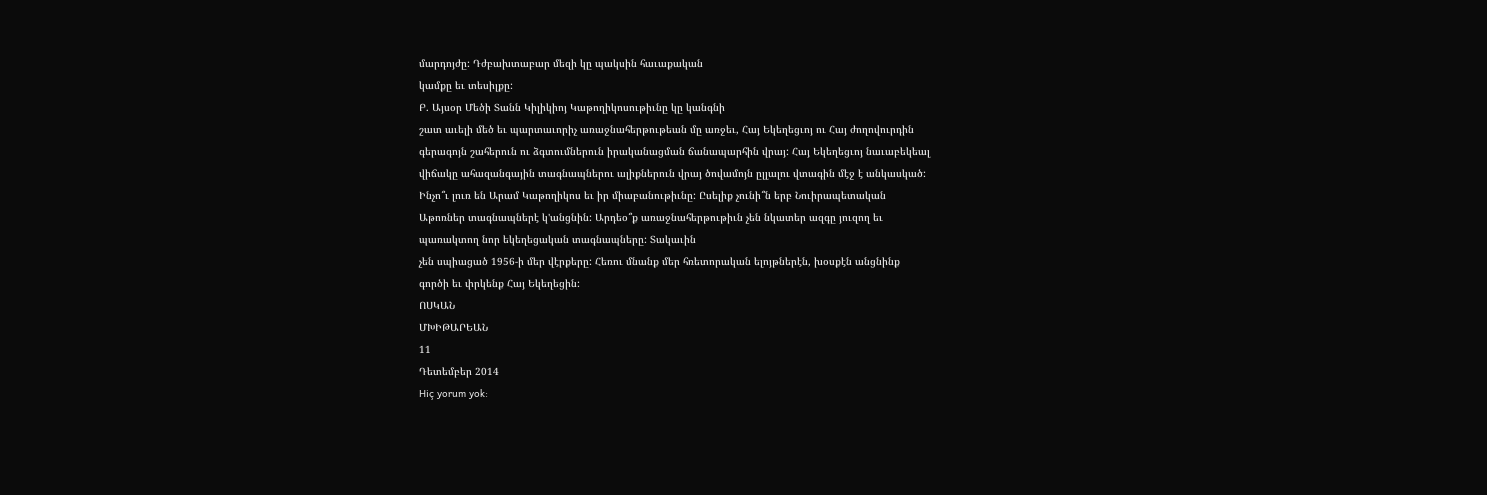մարդոյժը: Դժբախտաբար մեզի կը պակսին հաւաքական
կամքը եւ տեսիլքը:
Բ. Այսօր Մեծի Տանն Կիլիկիոյ Կաթողիկոսութիւնը կը կանգնի
շատ աւելի մեծ եւ պարտաւորիչ առաջնահերթութեան մը առջեւ, Հայ Եկեղեցւոյ ու Հայ ժողովուրդին
գերագոյն շահերուն ու ձգտումներուն իրականացման ճանապարհին վրայ: Հայ Եկեղեցւոյ նաւաբեկեալ
վիճակը ահազանգային տագնապներու ալիքներուն վրայ ծովամոյն ըլլալու վտագին մէջ է անկասկած:
Ինչո՞ւ լուռ են Արամ Կաթողիկոս եւ իր միաբանութիւնը: Ըսելիք չունի՞ն երբ Նուիրապետական
Աթոռներ տագնապներէ կ'անցնին: Արդեօ՞ք առաջնահերթութիւն չեն նկատեր ազգը յուզող եւ
պառակտող նոր եկեղեցական տագնապները: Տակաւին
չեն սպիացած 1956-ի մեր վէրքերը: Հեռու մնանք մեր հռետորական ելոյթներէն, խօսքէն անցնինք
գործի եւ փրկենք Հայ Եկեղեցին:
ՈՍԿԱՆ
ՄԽԻԹԱՐԵԱՆ
11
Դետեմբեր 2014
Hiç yorum yok: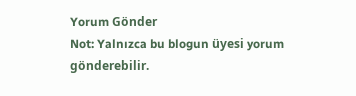Yorum Gönder
Not: Yalnızca bu blogun üyesi yorum gönderebilir.